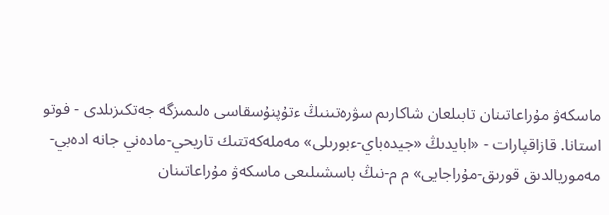ماسكەۋ مۇراعاتىنان تابىلعان شاكارىم سۋرەتىنىڭ ءتۇپنۇسقاسى ەلىمىزگە جەتكىزىلدى - فوتو
استانا. قازاقپارات - «ابايدىڭ «جيدەباي-ءبورىلى» مەملەكەتتىك تاريحي-مادەني جانە ادەبي-مەموريالدىق قورىق-مۇراجايى» م م-نىڭ باسشىلىعى ماسكەۋ مۇراعاتىنان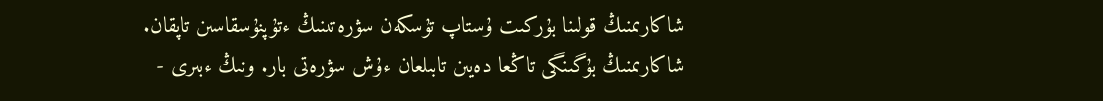شاكارىمنىڭ قولىنا بۇركىت ۇستاپ تۇسكەن سۋرەتىنىڭ ءتۇپنۇسقاسىن تاپقان.
شاكارىمنىڭ بۇگىنگى تاڭعا دەيىن تابىلعان ءۇش سۋرەتى بار. ونىڭ ءبىرى -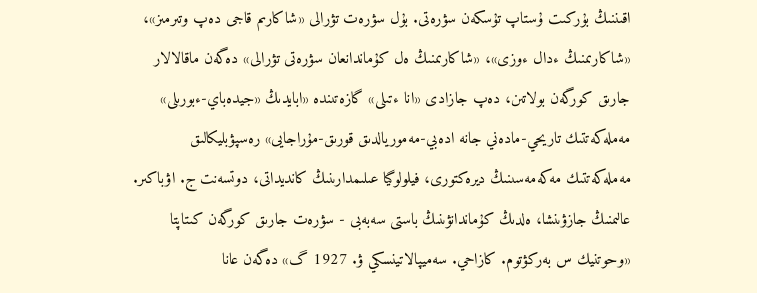اقىننىڭ بۇركىت ۇستاپ تۇسكەن سۋرەتى. بۇل سۋرەت تۋرالى «شاكارىم قاجى دەپ وتىرمىز»، «شاكارىمنىڭ ءدال ءوزى»، «شاكارىمنىڭ ەل كۇماندانعان سۋرەتى تۋرالى» دەگەن ماقالالار جارىق كورگەن بولاتىن، دەپ جازادى «انا ءتىلى» گازەتىندە «ابايدىڭ «جيدەباي-ءبورىلى» مەملەكەتتىك تاريحي-مادەني جانە ادەبي-مەموريالدىق قورىق-مۇراجايى» رەسپۋبليكالىق مەملەكەتتىك مەكەمەسىنىڭ ديرەكتورى، فيلولوگيا عىلىمدارىنىڭ كانديداتى، دوتسەنت ج. اۋباكىر.
عالىمنىڭ جازۋىنشا، ەلدىڭ كۇماندانۋىنىڭ باستى سەبەبى - سۋرەت جارىق كورگەن كىتاپتا «وحوتنيك س بەركۋتوم. كازاحي. سەميپالاتينسكي ۋ. 1927 گ» دەگەن عانا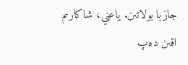جازبا بولاتىن. ياعني، شاكارىم اقىن دەپ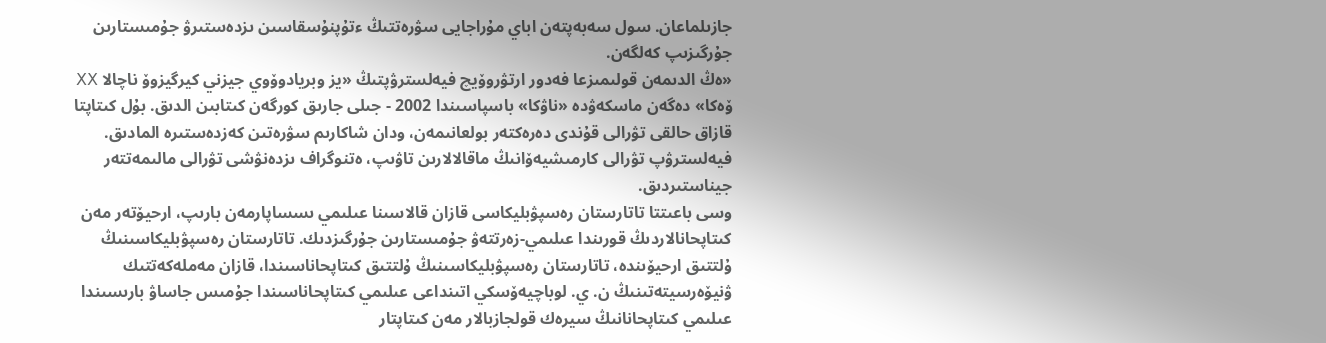جازىلماعان. سول سەبەپتەن اباي مۇراجايى سۋرەتتىڭ ءتۇپنۇسقاسىن ىزدەستىرۋ جۇمىستارىن جۇرگىزىپ كەلگەن.
«ەڭ الدىمەن قولىمىزعا فەدور ارتۋروۆيچ فيەلسترۋپتىڭ «يز وبريادوۆوي جيزني كيرگيزوۆ ناچالا ⅩⅩ ۆەكا» دەگەن ماسكەۋدە «ناۋكا» باسپاسىندا 2002 - جىلى جارىق كورگەن كىتابىن الدىق. بۇل كىتاپتا قازاق حالقى تۋرالى قۇندى دەرەكتەر بولعانىمەن، ودان شاكارىم سۋرەتىن كەزدەستىرە المادىق. فيەلسترۋپ تۋرالى كارمىشيەۆانىڭ ماقالالارىن تاۋىپ، ەتنوگراف ىزدەنۋشى تۋرالى مالىمەتتەر جيناستىردىق.
وسى باعىتتا تاتارستان رەسپۋبليكاسى قازان قالاسىنا عىلىمي ىسساپارمەن بارىپ، ارحيۆتەر مەن كىتاپحانالاردىڭ قورىندا عىلىمي-زەرتتەۋ جۇمىستارىن جۇرگىزدىك. تاتارستان رەسپۋبليكاسىنىڭ ۇلتتىق ارحيۆىندە، تاتارستان رەسپۋبليكاسىنىڭ ۇلتتىق كىتاپحاناسىندا، قازان مەملەكەتتىك ۋنيۆەرسيتەتىنىڭ ن. ي. لوباچيەۆسكي اتىنداعى عىلىمي كىتاپحاناسىندا جۇمىس جاساۋ بارىسىندا عىلىمي كىتاپحانانىڭ سيرەك قولجازبالار مەن كىتاپتار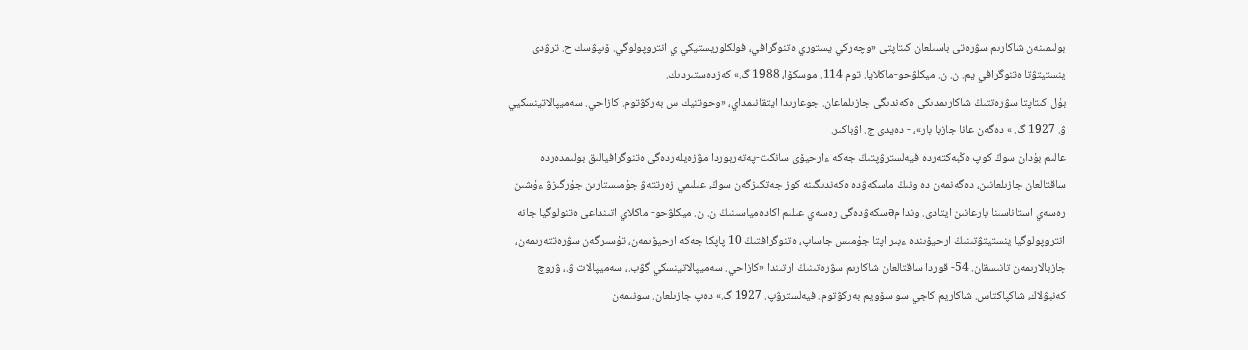بولىمىنەن شاكارىم سۋرەتى باسىلعان كىتاپتى «وچەركي يستوري ەتنوگرافي، فولكلوريستيكي ي انتروپولوگي. ۆىپۋسك ح. ترۋدى ينستيتۋتا ەتنوگرافي يم. ن. ن. ميكلۋحو-ماكلايا. توم 114. موسكۆا، 1988 گ.» كەزدەستىردىك.
بۇل كىتاپتا سۋرەتتىڭ شاكارىمدىكى ەكەندىگى جازىلماعان. جوعارىدا ايتقانىمداي، «وحوتنيك س بەركۋتوم. كازاحي. سەميپالاتينسكيي ۋ. 1927 گ. » دەگەن عانا جازبا بار»، - دەيدى ج. اۋباكىر.
عالىم بۇدان سوڭ كوپ ەڭبەكتەردە فيەلسترۋپتىڭ جەكە ءارحيۆى سانكت-پەتەربوردا مۋزەيلەردەگى ەتنوگرافيالىق بولىمدەردە ساقتالعان جازىلعانىن، دەگەنمەن دە ونىڭ ماسكەۋدە ەكەندىگىنە كوز جەتكىزگەن سوڭ، عىلىمي زەرتتەۋ جۇمىستارىن جۇرگىزۋ ءۇشىن رەسەي استاناسىنا بارعانىن ايتادى. وندا مəسكەۋدەگى رەسەي عىلىم اكادەمياسىنىڭ ن. ن. ميكلۋحو- ماكلاي اتىنداعى ەتنولوگيا جانە انتروپولوگيا ينستيتۋتىنىڭ ارحيۆىندە ءبىر اپتا جۇمىس جاساپ، ەتنوگرافتىڭ 10 پاپكا جەكە ارحيۆىمەن، تۇسىرگەن سۋرەتتەرىمەن، جازبالارىمەن تانىسقان. 54- قوردا ساقتالعان شاكارىم سۋرەتىنىڭ ارتىندا «كازاحي. سەميپالاتينسكي گۋب.، سەميپالات ۋ.، ۋروچ كەنبۋلاك، شاكپاكتاس. شاكاريم كاجي سو سۆويم بەركۋتوم. فيەلسترۋپ. 1927 گ.» دەپ جازىلعان. سونىمەن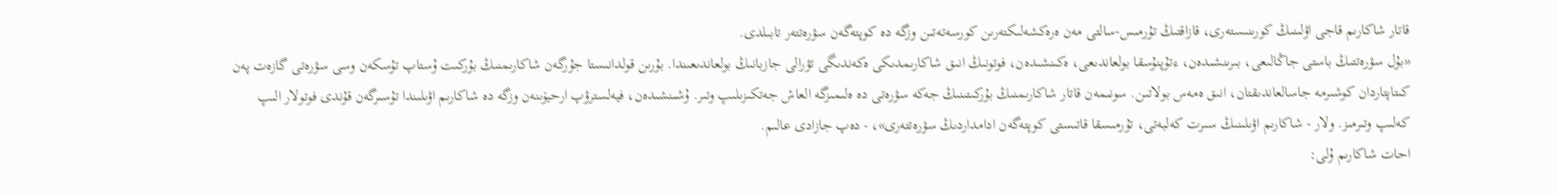قاتار شاكارىم قاجى اۋلىنىڭ كورىنىستەرى، قازاقتىڭ تۇرمىس-سالتى مەن ەرەكشەلىكتەرىن كورسەتەتىن وزگە دە كوپتەگەن سۋرەتتەر تابىلدى.
«بۇل سۋرەتتىڭ باستى جاڭالىعى، بىرىنشىدەن، ءتۇپنۇسقا بولعاندىعى، ەكىنشىدەن، فوتونىڭ انىق شاكارىمدىكى ەكەندىگى تۋرالى جازبانىڭ بولعاندىعىندا. بۇرىن قولدانىستا جۇرگەن شاكارىمنىڭ بۇركىت ۇستاپ تۇسكەن وسى سۋرەتى گازەت پەن كىتاپتاردان كوشىرمە جاسالعاندىقتان، انىق ەمەس بولاتىن. سونىمەن قاتار شاكارىمنىڭ بۇركىتىنىڭ جەكە سۋرەتى دە ەلىمىزگە العاش جەتكىزىلىپ وتىر. ۇشىنشىدەن، فيەلسترۋپ ارحيۆىنەن وزگە دە شاكارىم اۋىلىندا تۇسىرگەن قۇندى فوتولار الىپ كەلىپ وتىرمىز. ولار - شاكارىم اۋىلىنىڭ سىرت كەلبەتى، تۇرمىسقا قاتىستى كوپتەگەن ادامداردىڭ سۋرەتتەرى»، - دەپ جازادى عالىم.
احات شاكارىم ۇلى: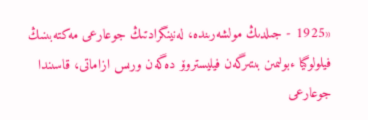«1925 - جىلدىڭ مولشەرىندە، لەنينگرادتىڭ جوعارعى مەكتەبىنىڭ فيلولوگيا ءبولىمىن بىتىرگەن فيليستروۆ دەگەن ورىس ازاماتى، قاسىندا جوعارعى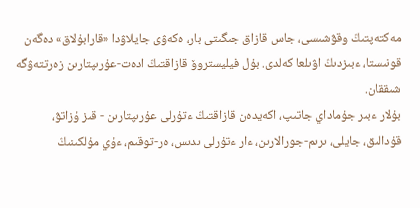مەكتەپتىڭ وقۋشىسى، جاس قازاق جىگىتى بار، ەكەۋى جايلاۋدا «قارابۇلاق» دەگەن قونىستا، ءبىزدىڭ اۋىلعا كەلدى. بۇل فيليستروۆ قازاقتىڭ ادەت-عۇرىپتارىن زەرتتەۋگە شىققان.
بۇلار ءبىر جۇماداي جاتىپ، اكەيدەن قازاقتىڭ ءتۇرلى عۇرىپتارىن - قىز ۇزاتۋ، قۇدالىق، جايلى، ىرىم-جورالارىن، ءار ءتۇرلى ىدىس، ەر-توقىم، ءۇي مۇلكىنىڭ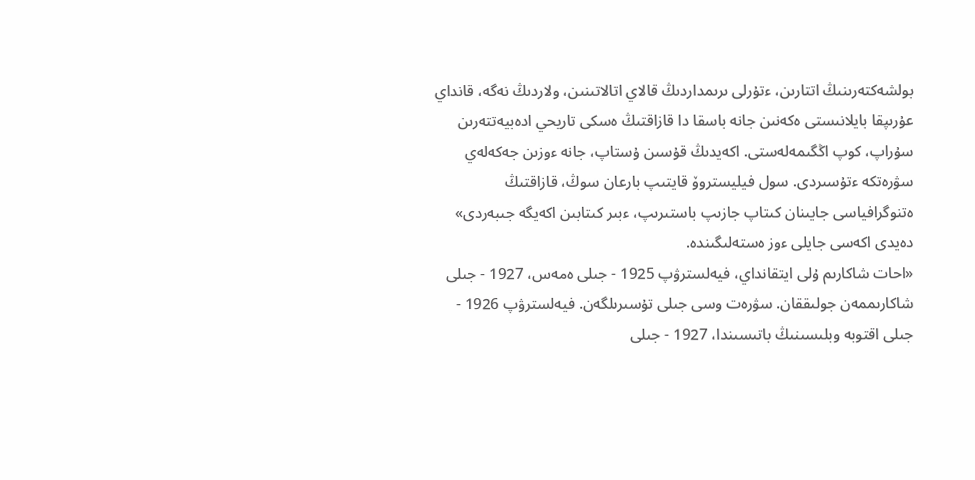بولشەكتەرىنىڭ اتتارىن، ءتۇرلى ىرىمداردىڭ قالاي اتالاتىنىن، ولاردىڭ نەگە، قانداي عۇرىپقا بايلانىستى ەكەنىن جانە باسقا دا قازاقتىڭ ەسكى تاريحي ادەبيەتتەرىن سۇراپ، كوپ اڭگىمەلەستى. اكەيدىڭ قۇسىن ۇستاپ، جانە ءوزىن جەكەلەي سۋرەتكە ءتۇسىردى. سول فيليستروۆ قايتىپ بارعان سوڭ، قازاقتىڭ ەتنوگرافياسى جايىنان كىتاپ جازىپ باستىرىپ، ءبىر كىتابىن اكەيگە جىبەردى» دەيدى اكەسى جايلى ءوز ەستەلىگىندە.
«احات شاكارىم ۇلى ايتقانداي، فيەلسترۋپ 1925 - جىلى ەمەس، 1927 - جىلى شاكارىممەن جولىققان. سۋرەت وسى جىلى تۇسىرىلگەن. فيەلسترۋپ 1926 - جىلى اقتوبە وبلىسىنىڭ باتىسىندا، 1927 - جىلى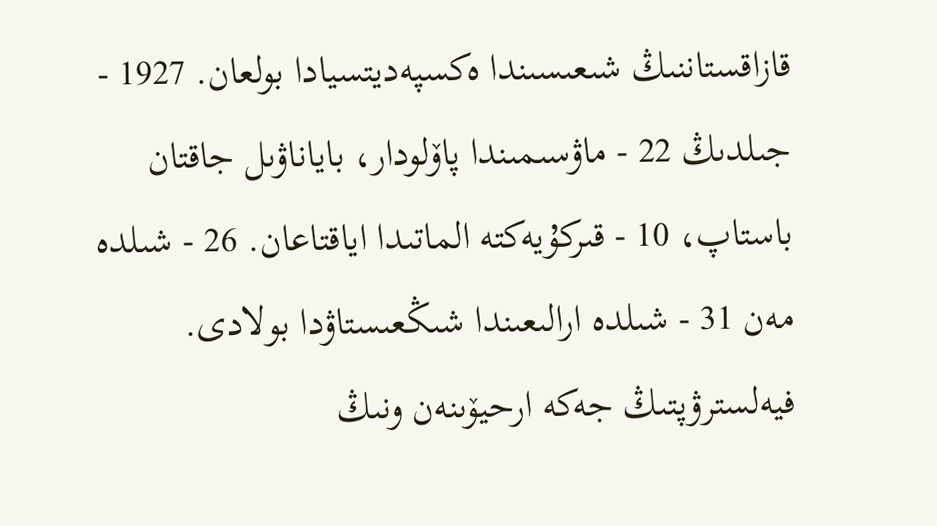قازاقستاننىڭ شىعىسىندا ەكسپەديتسيادا بولعان. 1927 - جىلدىڭ 22 - ماۋسىمىندا پاۆلودار، باياناۋىل جاقتان باستاپ، 10 - قىركۇيەكتە الماتىدا اياقتاعان. 26 - شىلدە مەن 31 - شىلدە ارالىعىندا شىڭعىستاۋدا بولادى. فيەلسترۋپتىڭ جەكە ارحيۆىنەن ونىڭ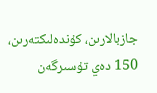جازبالارىن، كۇندەلىكتەرىن، 150 دەي تۇسىرگەن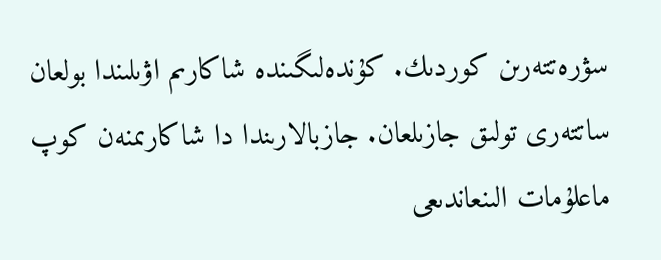سۋرەتتەرىن كوردىك. كۇندەلىگىندە شاكارىم اۋىلىندا بولعان ساتتەرى تولىق جازىلعان. جازبالارىندا دا شاكارىمنەن كوپ ماعلۇمات الىنعاندىعى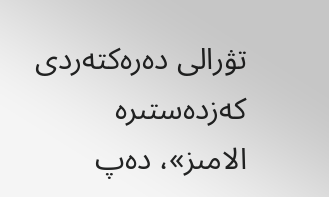تۋرالى دەرەكتەردى كەزدەستىرە الامىز»، دەپ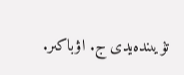تۇيىندەيدى ج. اۋباكىر.